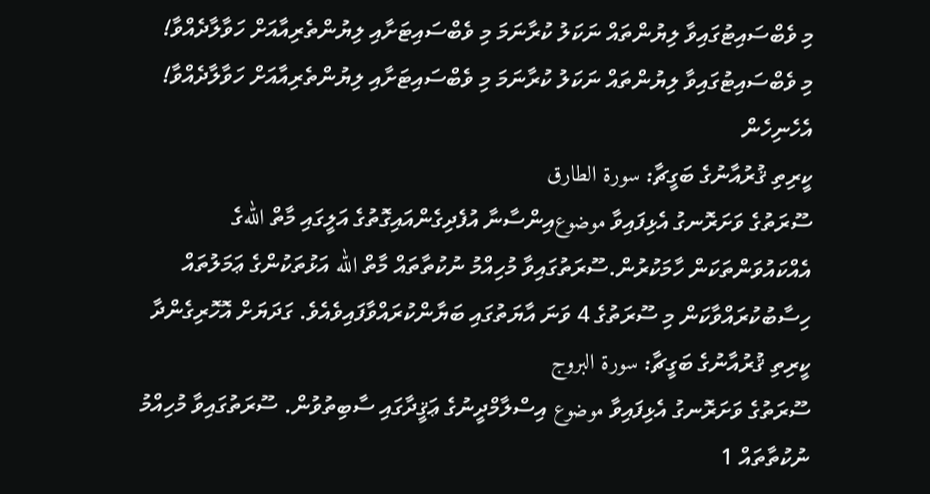މި ވެބްސައިޓުގައިވާ ލިޔުންތައް ނަކަލު ކުރާނަމަ މި ވެބްސައިޓަށާއި ލިޔުންތެރިއާއަށް ހަވާލާދެއްވާ!
މި ވެބްސައިޓުގައިވާ ލިޔުންތައް ނަކަލު ކުރާނަމަ މި ވެބްސައިޓަށާއި ލިޔުންތެރިއާއަށް ހަވާލާދެއްވާ!
އެހެނިހެން
ކީރިތި ޤުރުއާނުގެ ބަގީޗާ: سورة الطارق
ސޫރަތުގެ ވަށަރޮނގު އެޅިފައިވާ موضوعއިންސާނާ އުފެދިގެންއައިގޮތުގެ އަލީގައި މާތް اللهގެ އެއްކައުވަންތަކަން ހާމަކުރުން.ސޫރަތުގައިވާ މުހިއްމު ނުކުތާތައް މާތް الله އަޅުތަކުންގެ ޢަމަލުތައް ހިސާބުކުރައްވާކަން މި ސޫރަތުގެ 4 ވަނަ އާޔަތުގައި ބަޔާންކުރައްވާފައިވެއެވެ. ގަދަޔަށް އޮހޮރިގެންދާ
ކީރިތި ޤުރުއާނުގެ ބަގީޗާ: سورة البروج
ސޫރަތުގެ ވަށަރޮނގު އެޅިފައިވާ موضوع އިސްލާމްދީނުގެ ޢަޤީދާގައި ސާބިތުވުން. ސޫރަތުގައިވާ މުހިއްމު ނުކުތާތައް 1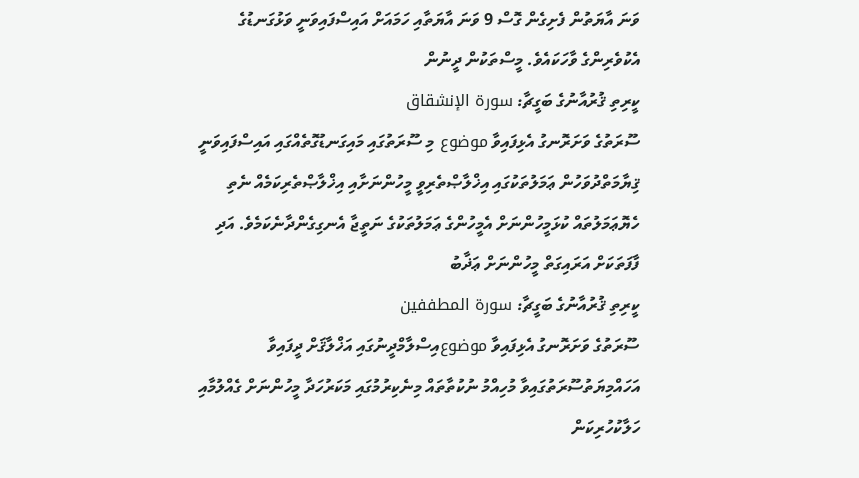ވަނަ އާޔަތުން ފެށިގެން ގޮސް 9 ވަނަ އާޔަތާއި ހަމައަށް އައިސްފައިވަނީ ވަޅުގަނޑުގެ އެކުވެރިންގެ ވާހަކައެވެ. މީސްތަކުން ދީނުން
ކީރިތި ޤުރުއާނުގެ ބަގީޗާ: سورة الإنشقاق
ސޫރަތުގެ ވަށަރޮނގު އެޅިފައިވާ موضوع މި ސޫރަތުގައި މައިގަނޑުގޮތެއްގައި އައިސްފައިވަނީ ޤިޔާމަތްދުވަހުން ޢަމަލުތަކުގައި އިޚްލާޞްތެރިވީ މީހުންނަށާއި އިޚްލާޞްތެރިކަމެއް ނެތި ހެޔޮޢަމަލުތައް ކުޅަމީހުންނަށް އެމީހުންގެ ޢަމަލުތަކުގެ ނަތީޖާ އެނގިގެންދާނެކަމެވެ. އަދި ފާފަތަކަށް އަރައިގަތް މީހުންނަށް ޢަޛާބު
ކީރިތި ޤުރުއާނުގެ ބަގީޗާ: سورة المطففين
ސޫރަތުގެ ވަށަރޮނގު އެޅިފައިވާ موضوعއިސްލާމްދީނުގައި އަޚްލާޤަށް ދީފައިވާ އަހައްމިޔަތުސޫރަތުގައިވާ މުހިއްމު ނުކުތާތައް މިނެކިރުމުގައި މަކަރުހަދާ މީހުންނަށް ގެއްލުމާއި ހަލާކުހުރިކަން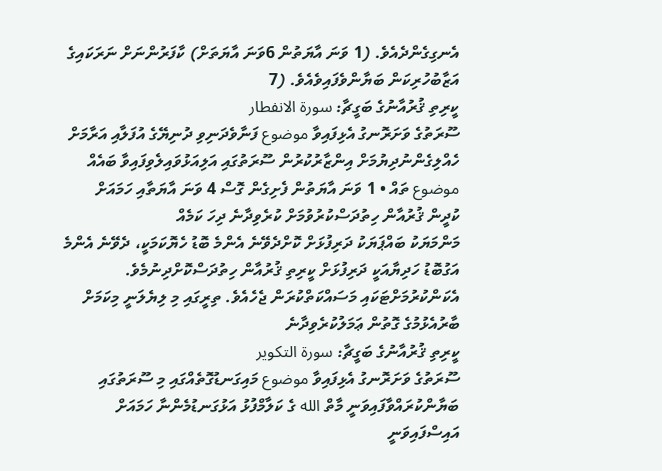އެނގިގެންދެއެވެ. (1 ވަނަ އާޔަތުން 6ވަނަ އާޔަތަށް) ކާފަރުންނަށް ނަރަކައިގެ އަޒާބުހުރިކަން ބަޔާންވެފައިވެއެވެ. (7
ކީރިތި ޤުރުއާނުގެ ބަގީޗާ: سورة الانفطار
ސޫރަތުގެ ވަށަރޮނގު އެޅިފައިވާ موضوع ފަނާވެދަނިވި ދުނިޔޭގެ އުފަލާއި އަރާމަށް ހެއްލިގެންނުދިޔުމަށް އިންޒާރުކުރުން ސޫރަތުގައި އަލިއަޅުވައިލެވިފައިވާ ބައެއް موضوع ތައް • 1 ވަނަ އާޔަތުން ފެށިގެން ގޮސް 4 ވަނަ އާޔަތާއި ހަމައަށް
ކުދީން ޤުރުއާން ހިތުދަސްކުރުވުމަށް ކުރެވިދާނެ ދިހަ ކަމެއް
މަންމަޔަކު ބައްޕަޔަކު ދަރިފުޅަށް ކޮށްދެވޭނެ އެންމެ ބޮޑު ހެޔޮކަމަކީ، ދެވޭނެ އެންމެ އަގުބޮޑު ހަދިޔާއަކީ ދަރިފުޅަށް ކީރިތި ޤުރުއާން ހިތުދަސްކޮށްދިނުމެވެ. އެކަންކުރުމަށްޓަކައި މަސައްކަތްކުރަން ޖެހެއެވެ. ތިރީގައި މި ލިޔެލަނީ މިކަމަށް ބާރުއެޅުމުގެ ގޮތުން ޢަމަލުކުރެވިދާނެ
ކީރިތި ޤުރުއާނުގެ ބަގީޗާ: سورة التكوير
ސޫރަތުގެ ވަށަރޮނގު އެޅިފައިވާ موضوع މައިގަނޑުގޮތެއްގައި މި ސޫރަތުގައި ބަޔާންކުރައްވާފައިވަނީ މާތް الله ގެ ކަލާމްފުޅު އަޅުގަނޑުމެންނާ ހަމައަށް އައިސްފައިވަނީ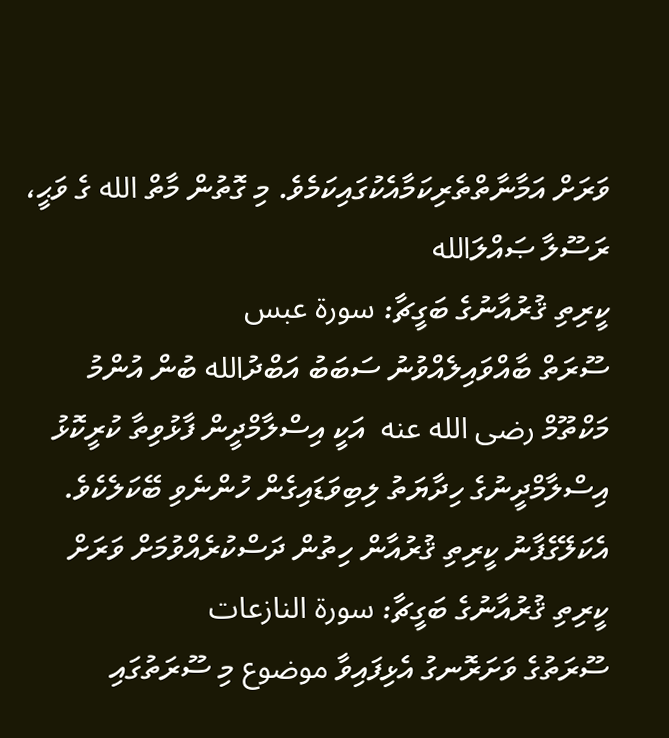ވަރަށް އަމާނާތްތެރިކަމާއެކުގައިކަމެވެ. މި ގޮތުން މާތް الله ގެ ވަޙީ، ރަސޫލާ ޞައްލަالله
ކީރިތި ޤުރުއާނުގެ ބަގީޗާ: سورة عبس
ސޫރަތް ބާއްވައިލެއްވުނު ސަބަބު އަބްދުالله ބުން އުންމު މަކްތޫމް رضى الله عنه  އަކީ އިސްލާމްދީން ފާޅުވިތާ ކުރީކޮޅު އިސްލާމްދީނުގެ ހިދާޔަތު ލިބިވަޑައިގެން ހުންނެވި ބޭކަލެކެވެ. އެކަލޭގެފާނު ކީރިތި ޤުރުއާން ހިތުން ދަސްކުރެއްވުމަށް ވަރަށް
ކީރިތި ޤުރުއާނުގެ ބަގީޗާ: سورة النازعات
ސޫރަތުގެ ވަށަރޮނގު އެޅިފައިވާ موضوع މި ސޫރަތުގައި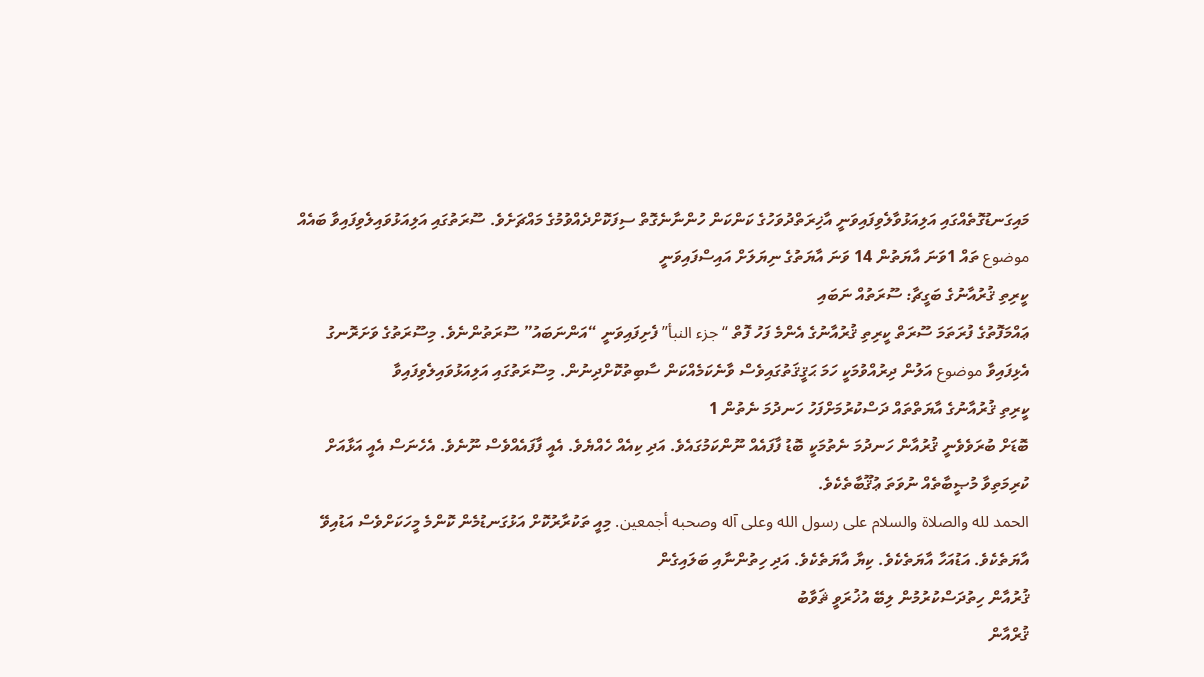މައިގަނޑުގޮތެއްގައި އަލިއަޅުވާލެވިފައިވަނީ އާޚިރަތްދުވަހުގެ ކަންކަން ހުންނާނެގޮތް ސިފަކޮށްދެއްވުމުގެ މައްޗަށެވެ. ސޫރަތުގައި އަލިއަޅުވައިލެވިފައިވާ ބައެއް موضوع ތައް 1ވަނަ އާޔަތުން 14 ވަނަ އާޔަތުގެ ނިޔަލަށް އައިސްފައިވަނީ
ކީރިތި ޤުރުއާނުގެ ބަގީޗާ: ސޫރަތުއް ނަބައި
ޢައްމަފޮތުގެ ފުރަތަމަ ސޫރަތް ކީރިތި ޤުރުއާނުގެ އެންމެ ފަހު ފޮތް “جزء النبأ” ފެށިފައިވަނީ “އަންނަބައު” ސޫރަތުންނެވެ. މިސޫރަތުގެ ވަށަރޮނގު އެޅިފައިވާ موضوع އަލުން ދިރުއްވުމަކީ ހަމަ ޙަޤީޤަތުގައިވެސް ވާނެކަމެއްކަން ސާބިތުކޮށްދިނުން. މިސޫރަތުގައި އަލިއަޅުވައިލެވިފައިވާ
ކީރިތި ޤުރުއާނުގެ އާޔަތްތައް ދަސްކުރުމަށްފަހު ހަނދުމަ ނެތުން 1
ބޮޑަށް ބުރަވެވެނީ ޤުރުއާން ހަނދުމަ ނެތުމަކީ ބޮޑު ފާފައެއް ނޫންކަމުގައެވެ. އަދި ކިއެއް ހެއްޔެވެ. އެއީ ފާފައެއްވެސް ނޫނެވެ. އެހެނަސް އެއީ އަޅާއަށް ކުރިމަތިވާ މުޞީބާތެއް ނުވަތަ ޢުޤޫބާތެކެވެ.
الحمد لله والصلاة والسلام على رسول الله وعلى آله وصحبه أجمعين. މިއީ ތަކުރާރުކޮށް އަޅުގަނޑުމެން ކޮންމެ މީހަކަށްވެސް އަޑުއިވޭ އާޔަތެކެވެ. އަޑުއަހާ އާޔަތެކެވެ. ކިޔާ އާޔަތެކެވެ. އަދި ހިތުންނާއި ބަލައިގެން
ޤުރުއާން ހިތުދަސްކުރުމުން ލިބޭ އުޚުރަވީ ޘަވާބު
ޤުރްއާން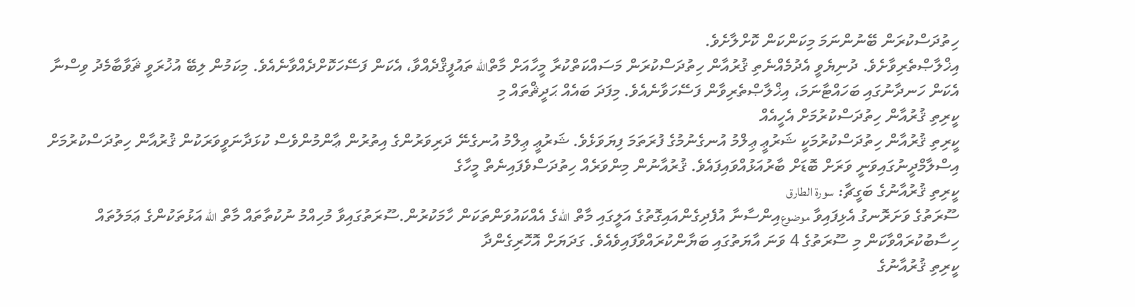ހިތުދަސްކުރަން ބޭނުންނަމަ މިކަންކަން ކޮށްލާށެވެ.
އިޚްލާޞްތެރިވާށެވެ. ދުނިޔެވީ އެދުމެއްނެތި ޤުރުއާން ހިތުދަސްކުރަން މަސައްކަތްކުރާ މީހާއަށް މާތްالله ތައުފީޤްދެއްވާ، އެކަން ފަސޭހަކޮށްދެއްވާނެއެވެ. މިކަމުން ލިބޭ އުޚުރަވީ ޘަވާބާމެދު ވިސްނާ އެކަން ހަނދާނުގައި ބަހައްޓާނަމަ، އިޚްލާޞްތެރިވާން ފަސޭހަވާނެއެވެ. މިފަދަ ބައެއް ޙަދީޘްތައް މި
ކީރިތި ޤުރުއާން ހިތުދަސްކުރުމަށް އެހީއެއް
ކީރިތި ޤުރުއާން ހިތުދަސްކުރުމަކީ ޝަރުޢީ ޢިލްމު އުނގެނުމުގެ ފުރަތަމަ ފިޔަވަޅެވެ. ޝަރުޢީ ޢިލްމު އުނގެނޭ ދަރިވަރުންގެ އިތުރުން ޢާންމުންވެސް ކުޅަދާނަވީވަރަކުން ޤުރުއާން ހިތުދަސްކުރުމަށް އިސްލާމްދީނުގައިވަނީ ވަރަށް ބޮޑަށް ބާރުއަޅުއްވައިފައެވެ. ޤުރުއާނުން މިންވަރެއް ހިތުދަސްވެފައިނެތް މީހާގެ
ކީރިތި ޤުރުއާނުގެ ބަގީޗާ: سورة الطارق
ސޫރަތުގެ ވަށަރޮނގު އެޅިފައިވާ موضوعއިންސާނާ އުފެދިގެންއައިގޮތުގެ އަލީގައި މާތް اللهގެ އެއްކައުވަންތަކަން ހާމަކުރުން.ސޫރަތުގައިވާ މުހިއްމު ނުކުތާތައް މާތް الله އަޅުތަކުންގެ ޢަމަލުތައް ހިސާބުކުރައްވާކަން މި ސޫރަތުގެ 4 ވަނަ އާޔަތުގައި ބަޔާންކުރައްވާފައިވެއެވެ. ގަދަޔަށް އޮހޮރިގެންދާ
ކީރިތި ޤުރުއާނުގެ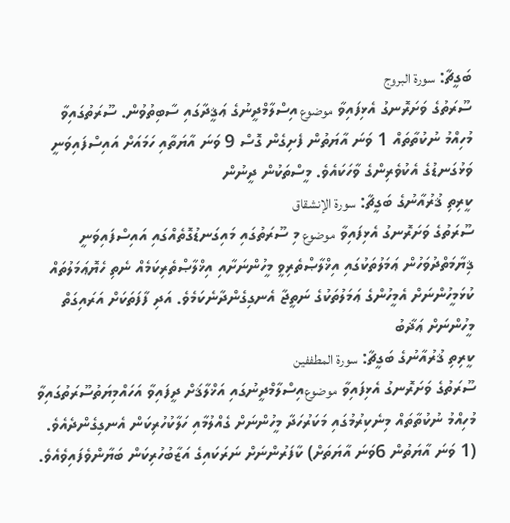ބަގީޗާ: سورة البروج
ސޫރަތުގެ ވަށަރޮނގު އެޅިފައިވާ موضوع އިސްލާމްދީނުގެ ޢަޤީދާގައި ސާބިތުވުން. ސޫރަތުގައިވާ މުހިއްމު ނުކުތާތައް 1 ވަނަ އާޔަތުން ފެށިގެން ގޮސް 9 ވަނަ އާޔަތާއި ހަމައަށް އައިސްފައިވަނީ ވަޅުގަނޑުގެ އެކުވެރިންގެ ވާހަކައެވެ. މީސްތަކުން ދީނުން
ކީރިތި ޤުރުއާނުގެ ބަގީޗާ: سورة الإنشقاق
ސޫރަތުގެ ވަށަރޮނގު އެޅިފައިވާ موضوع މި ސޫރަތުގައި މައިގަނޑުގޮތެއްގައި އައިސްފައިވަނީ ޤިޔާމަތްދުވަހުން ޢަމަލުތަކުގައި އިޚްލާޞްތެރިވީ މީހުންނަށާއި އިޚްލާޞްތެރިކަމެއް ނެތި ހެޔޮޢަމަލުތައް ކުޅަމީހުންނަށް އެމީހުންގެ ޢަމަލުތަކުގެ ނަތީޖާ އެނގިގެންދާނެކަމެވެ. އަދި ފާފަތަކަށް އަރައިގަތް މީހުންނަށް ޢަޛާބު
ކީރިތި ޤުރުއާނުގެ ބަގީޗާ: سورة المطففين
ސޫރަތުގެ ވަށަރޮނގު އެޅިފައިވާ موضوعއިސްލާމްދީނުގައި އަޚްލާޤަށް ދީފައިވާ އަހައްމިޔަތުސޫރަތުގައިވާ މުހިއްމު ނުކުތާތައް މިނެކިރުމުގައި މަކަރުހަދާ މީހުންނަށް ގެއްލުމާއި ހަލާކުހުރިކަން އެނގިގެންދެއެވެ. (1 ވަނަ އާޔަތުން 6ވަނަ އާޔަތަށް) ކާފަރުންނަށް ނަރަކައިގެ އަޒާބުހުރިކަން ބަޔާންވެފައިވެއެވެ.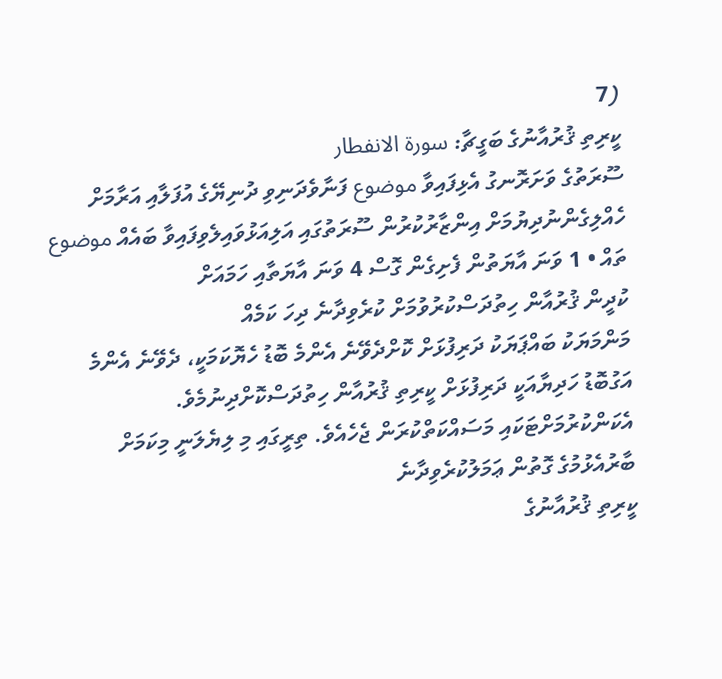(7
ކީރިތި ޤުރުއާނުގެ ބަގީޗާ: سورة الانفطار
ސޫރަތުގެ ވަށަރޮނގު އެޅިފައިވާ موضوع ފަނާވެދަނިވި ދުނިޔޭގެ އުފަލާއި އަރާމަށް ހެއްލިގެންނުދިޔުމަށް އިންޒާރުކުރުން ސޫރަތުގައި އަލިއަޅުވައިލެވިފައިވާ ބައެއް موضوع ތައް • 1 ވަނަ އާޔަތުން ފެށިގެން ގޮސް 4 ވަނަ އާޔަތާއި ހަމައަށް
ކުދީން ޤުރުއާން ހިތުދަސްކުރުވުމަށް ކުރެވިދާނެ ދިހަ ކަމެއް
މަންމަޔަކު ބައްޕަޔަކު ދަރިފުޅަށް ކޮށްދެވޭނެ އެންމެ ބޮޑު ހެޔޮކަމަކީ، ދެވޭނެ އެންމެ އަގުބޮޑު ހަދިޔާއަކީ ދަރިފުޅަށް ކީރިތި ޤުރުއާން ހިތުދަސްކޮށްދިނުމެވެ. އެކަންކުރުމަށްޓަކައި މަސައްކަތްކުރަން ޖެހެއެވެ. ތިރީގައި މި ލިޔެލަނީ މިކަމަށް ބާރުއެޅުމުގެ ގޮތުން ޢަމަލުކުރެވިދާނެ
ކީރިތި ޤުރުއާނުގެ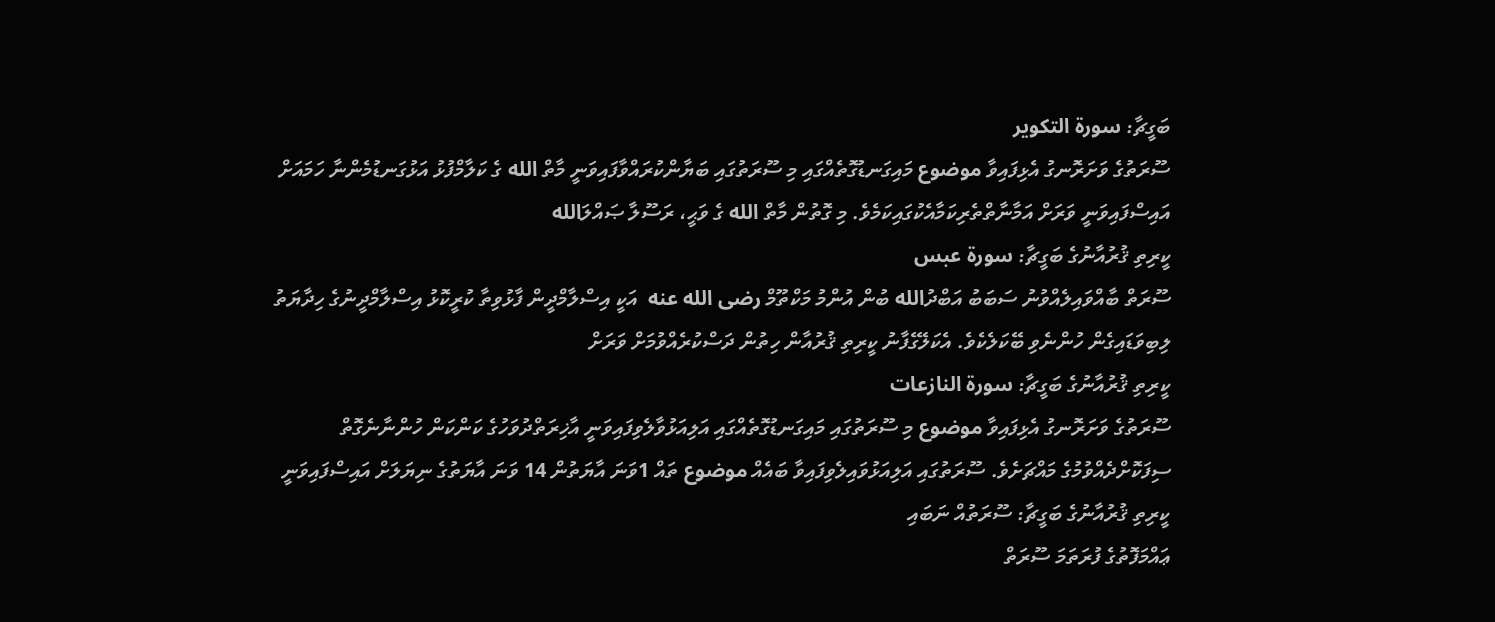ބަގީޗާ: سورة التكوير
ސޫރަތުގެ ވަށަރޮނގު އެޅިފައިވާ موضوع މައިގަނޑުގޮތެއްގައި މި ސޫރަތުގައި ބަޔާންކުރައްވާފައިވަނީ މާތް الله ގެ ކަލާމްފުޅު އަޅުގަނޑުމެންނާ ހަމައަށް އައިސްފައިވަނީ ވަރަށް އަމާނާތްތެރިކަމާއެކުގައިކަމެވެ. މި ގޮތުން މާތް الله ގެ ވަޙީ، ރަސޫލާ ޞައްލަالله
ކީރިތި ޤުރުއާނުގެ ބަގީޗާ: سورة عبس
ސޫރަތް ބާއްވައިލެއްވުނު ސަބަބު އަބްދުالله ބުން އުންމު މަކްތޫމް رضى الله عنه  އަކީ އިސްލާމްދީން ފާޅުވިތާ ކުރީކޮޅު އިސްލާމްދީނުގެ ހިދާޔަތު ލިބިވަޑައިގެން ހުންނެވި ބޭކަލެކެވެ. އެކަލޭގެފާނު ކީރިތި ޤުރުއާން ހިތުން ދަސްކުރެއްވުމަށް ވަރަށް
ކީރިތި ޤުރުއާނުގެ ބަގީޗާ: سورة النازعات
ސޫރަތުގެ ވަށަރޮނގު އެޅިފައިވާ موضوع މި ސޫރަތުގައި މައިގަނޑުގޮތެއްގައި އަލިއަޅުވާލެވިފައިވަނީ އާޚިރަތްދުވަހުގެ ކަންކަން ހުންނާނެގޮތް ސިފަކޮށްދެއްވުމުގެ މައްޗަށެވެ. ސޫރަތުގައި އަލިއަޅުވައިލެވިފައިވާ ބައެއް موضوع ތައް 1ވަނަ އާޔަތުން 14 ވަނަ އާޔަތުގެ ނިޔަލަށް އައިސްފައިވަނީ
ކީރިތި ޤުރުއާނުގެ ބަގީޗާ: ސޫރަތުއް ނަބައި
ޢައްމަފޮތުގެ ފުރަތަމަ ސޫރަތް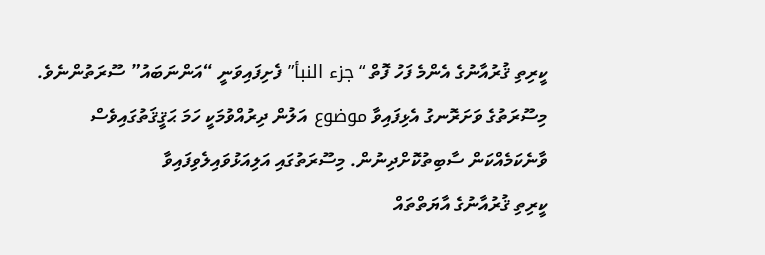ކީރިތި ޤުރުއާނުގެ އެންމެ ފަހު ފޮތް “جزء النبأ” ފެށިފައިވަނީ “އަންނަބައު” ސޫރަތުންނެވެ. މިސޫރަތުގެ ވަށަރޮނގު އެޅިފައިވާ موضوع އަލުން ދިރުއްވުމަކީ ހަމަ ޙަޤީޤަތުގައިވެސް ވާނެކަމެއްކަން ސާބިތުކޮށްދިނުން. މިސޫރަތުގައި އަލިއަޅުވައިލެވިފައިވާ
ކީރިތި ޤުރުއާނުގެ އާޔަތްތައް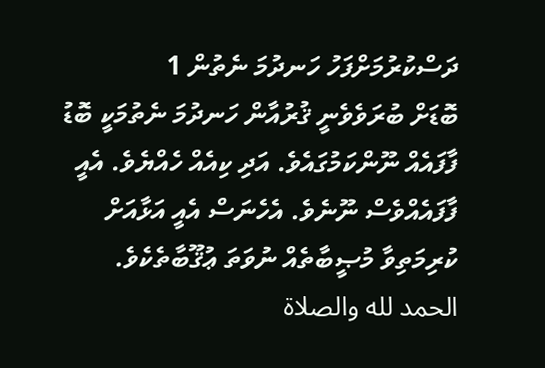ދަސްކުރުމަށްފަހު ހަނދުމަ ނެތުން 1
ބޮޑަށް ބުރަވެވެނީ ޤުރުއާން ހަނދުމަ ނެތުމަކީ ބޮޑު ފާފައެއް ނޫންކަމުގައެވެ. އަދި ކިއެއް ހެއްޔެވެ. އެއީ ފާފައެއްވެސް ނޫނެވެ. އެހެނަސް އެއީ އަޅާއަށް ކުރިމަތިވާ މުޞީބާތެއް ނުވަތަ ޢުޤޫބާތެކެވެ.
الحمد لله والصلاة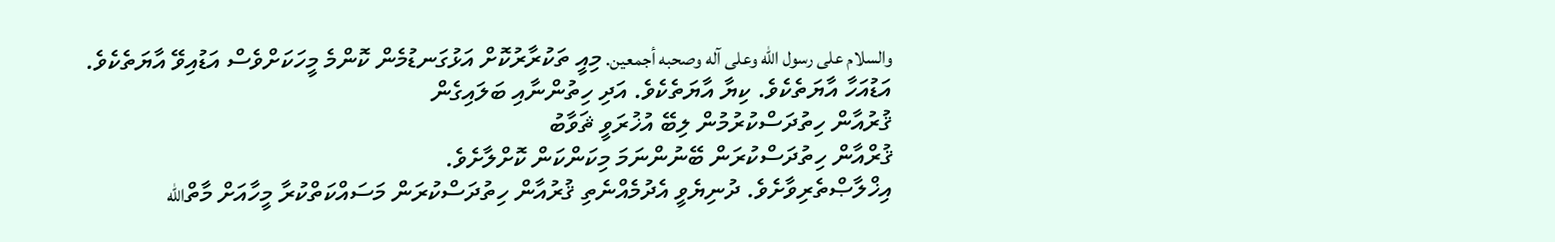والسلام على رسول الله وعلى آله وصحبه أجمعين. މިއީ ތަކުރާރުކޮށް އަޅުގަނޑުމެން ކޮންމެ މީހަކަށްވެސް އަޑުއިވޭ އާޔަތެކެވެ. އަޑުއަހާ އާޔަތެކެވެ. ކިޔާ އާޔަތެކެވެ. އަދި ހިތުންނާއި ބަލައިގެން
ޤުރުއާން ހިތުދަސްކުރުމުން ލިބޭ އުޚުރަވީ ޘަވާބު
ޤުރްއާން ހިތުދަސްކުރަން ބޭނުންނަމަ މިކަންކަން ކޮށްލާށެވެ.
އިޚްލާޞްތެރިވާށެވެ. ދުނިޔެވީ އެދުމެއްނެތި ޤުރުއާން ހިތުދަސްކުރަން މަސައްކަތްކުރާ މީހާއަށް މާތްالله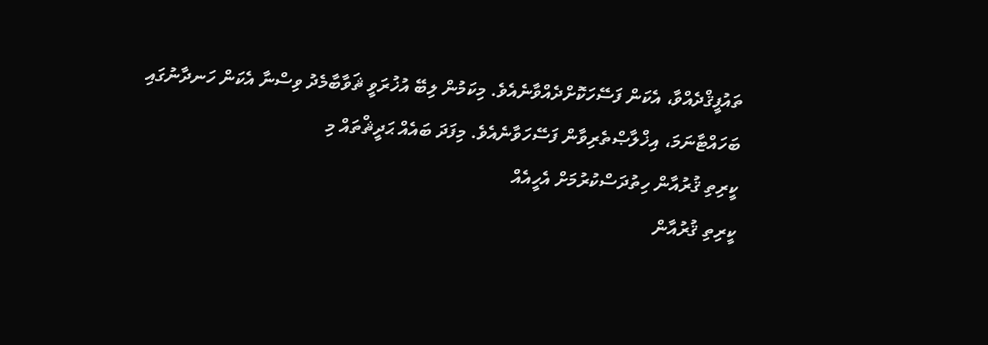ތައުފީޤްދެއްވާ، އެކަން ފަސޭހަކޮށްދެއްވާނެއެވެ. މިކަމުން ލިބޭ އުޚުރަވީ ޘަވާބާމެދު ވިސްނާ އެކަން ހަނދާނުގައި ބަހައްޓާނަމަ، އިޚްލާޞްތެރިވާން ފަސޭހަވާނެއެވެ. މިފަދަ ބައެއް ޙަދީޘްތައް މި
ކީރިތި ޤުރުއާން ހިތުދަސްކުރުމަށް އެހީއެއް
ކީރިތި ޤުރުއާން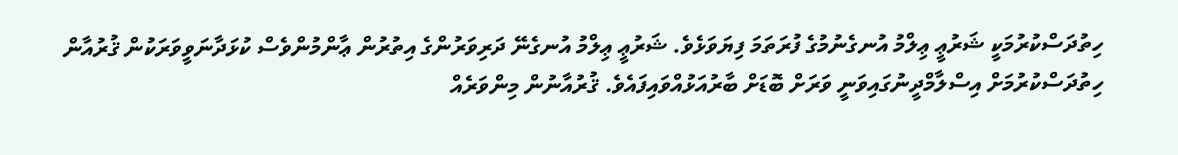ހިތުދަސްކުރުމަކީ ޝަރުޢީ ޢިލްމު އުނގެނުމުގެ ފުރަތަމަ ފިޔަވަޅެވެ. ޝަރުޢީ ޢިލްމު އުނގެނޭ ދަރިވަރުންގެ އިތުރުން ޢާންމުންވެސް ކުޅަދާނަވީވަރަކުން ޤުރުއާން ހިތުދަސްކުރުމަށް އިސްލާމްދީނުގައިވަނީ ވަރަށް ބޮޑަށް ބާރުއަޅުއްވައިފައެވެ. ޤުރުއާނުން މިންވަރެއް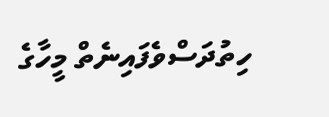ހިތުދަސްވެފައިނެތް މީހާގެ